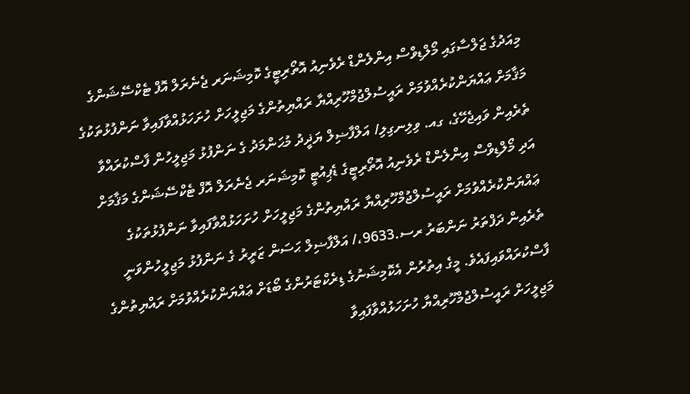މިއަދުގެ ޖަލްސާގައި މޯލްޑިވްސް އިންލެންޑް ރެވެނިއު އޮތޯރިޓީގެ ކޮމިޝަނަރ ޖެނެރަލް އޮފް ޓެކްސޭޝަންގެ މަޤާމަށް ޢައްޔަންކުރެއްވުމަށް ރައީސުލްޖުމްހޫރިއްޔާ ރައްޔިތުންގެ މަޖިލީހަށް ހުށަހަޅުއްވާފައިވާ ނަންފުޅުތަކުގެ ތެރެއިން ވައިޖެހޭގެ، ގއ. ވިލިނގިލި/ އަލްފާޟިލް ޔަޛީދު މުޙަންމަދު ގެ ނަންފުޅު މަޖިލީހުން ފާސްކުރައްވާ އަދި މޯލްޑިވްސް އިންލެންޑް ރެވެނިއު އޮތޯރިޓީގެ ޑެޕިއުޓީ ކޮމިޝަނަރ ޖެނެރަލް އޮފް ޓެކްސޭޝަންގެ މަޤާމަށް ޢައްޔަންކުރެއްވުމަށް ރައީސުލްޖުމްހޫރިއްޔާ ރައްޔިތުންގެ މަޖިލީހަށް ހުށަހަޅުއްވާފައިވާ ނަންފުޅުތަކުގެ ތެރެއިން ދަފްތަރު ނަންބަރު ރސ.9633،/ އަލްފާޟިލް ޙަސަން ޒަރީރު ގެ ނަންފުޅު މަޖިލީހުންވަނީ ފާސްކުރައްވައިފައެވެ. މީގެ އިތުރުން އެކޮމިޝަނުގެ ޑިރެކްޓަރުންގެ ބޯޑަށް ޢައްޔަންކުރެއްވުމަށް ރައްޔިތުންގެ މަޖިލީހަށް ރައީސުލްޖުމްހޫރިއްޔާ ހުށަހަޅުއްވާފައިވާ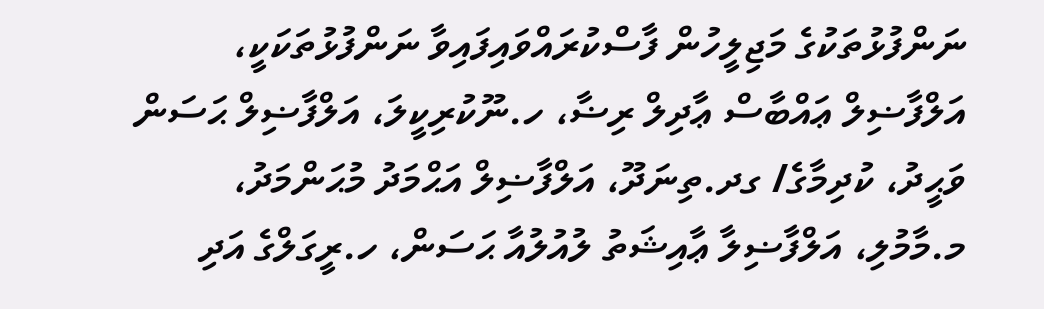ނަންފުޅުތަކުގެ މަޖިލީހުން ފާސްކުރައްވައިފައިވާ ނަންފުޅުތަކަކީ، އަލްފާޟިލް ޢައްބާސް ޢާދިލް ރިޟާ، ހ.ނޫކުރިކީލަ، އަލްފާޟިލް ޙަސަން ވަޙީދު، ކުދިމާގެ/ ގދ.ތިނަދޫ، އަލްފާޟިލް އަޙްމަދު މުޙަންމަދު، މ.މާމުލި، އަލްފާޟިލާ ޢާއިޝަތު ލުއުލުއާ ޙަސަން، ހ.ރީގަލްގެ އަދި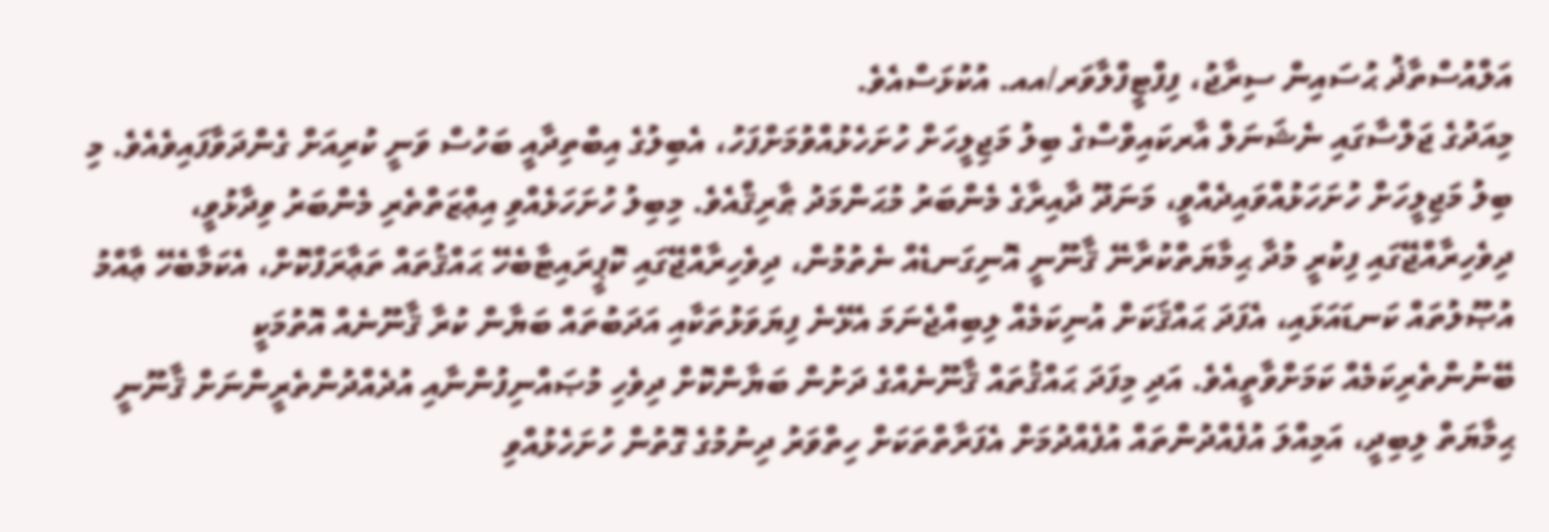އަލްއުސްތާޛު ޙުސައިން ސިރާޖު، ފިފްޓީފްލާވަރ/އއ. އުކުޅަސްއެވެ.
މިއަދުގެ ޖަލްސާގައި ނެޝަނަލް އާރކައިވްސްގެ ބިލު މަޖިލީހަށް ހުށަހެޅުއްވުމަށްފަހު، އެބިލުގެ އިބްތިދާއީ ބަހުސް ވަނީ ކުރިއަށް ގެންދަވާފައިވެއެވެ. މި ބިލު މަޖިލީހަށް ހުށަހަޅުއްވައިދެއްވީ، މަނަދޫ ދާއިރާގެ މެންބަރު މުޙަންމަދު ޠާރިޤްއެވެ. މިބިލު ހުށަހަޅެއްވި އިޢްޒަތްތެރި މެންބަރު ވިދާޅުވީ، ދިވެހިރާއްޖޭގައި ފިކުރީ މުދާ ޙިމާޔަތްކުރާނޭ ޤާނޫނީ އޮނިގަނޑެއް ނެތުމުން، ދިވެހިރާއްޖޭގައި ކޮޕީރައިޓާބެހޭ ޙައްޤުތައް ތަޢާރަފްކޮށް، އެކަމާބެހޭ ޢާއްމު އުޞޫލުތައް ކަނޑައަޅައި، އެފަދަ ޙައްޤަކަށް އުނިކަމެއް ލިބިއްޖެނަމަ އެޅޭނެ ފިޔަވަޅުތަކާއި އަދަބުތައް ބަޔާން ކުރާ ޤާނޫނެއް އޮތުމަކީ ބޭނުންތެރިކަމެއް ކަމަށްވާތީއެވެ. އަދި މިފަދަ ޙައްޤުތައް ޤާނޫނެއްގެ ދަށުން ބަޔާންކޮށް ދިވެހި މުޞައްނިފުންނާއި އުދެއްދުންތެރީންނަށް ޤާނޫނީ ޙިމާޔަތް ލިބިދީ، އަމިއްލަ އުފެއްދުންތައް އުފެއްދުމަށް އެފަރާތްތަކަށް ހިތްވަރު ދިނުމުގެ ގޮތުން ހުށަހެޅުއްވި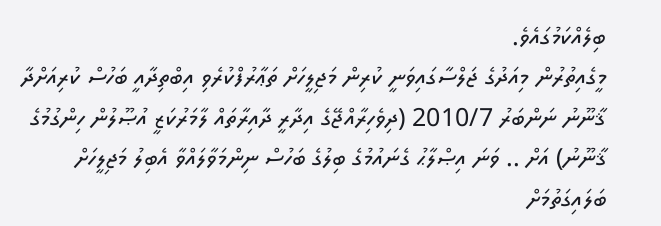ބިލެއްކަމުގައެވެ.
މީގެއިތުރުން މިއަދުގެ ޖަލްސާގައިވަނީ ކުރިން މަޖިލީހަށް ތަޢާރުފްކުރެވި އިބްތިދާއީ ބަހުސް ކުރިއަށްދާ ޤާނޫނު ނަންބަރު 2010/7 (ދިވެހިރާއްޖޭގެ އިދާރީ ދާއިރާތައް ލާމަރުކަޒީ އުޞޫލުން ހިންގުމުގެ ޤާނޫނު) އަށް .. ވަނަ އިޞްލާޙު ގެނައުމުގެ ބިލުގެ ބަހުސް ނިންމަވާލައްވާ އެބިލު މަޖިލީހަށް ބަލައިގަތުމަށް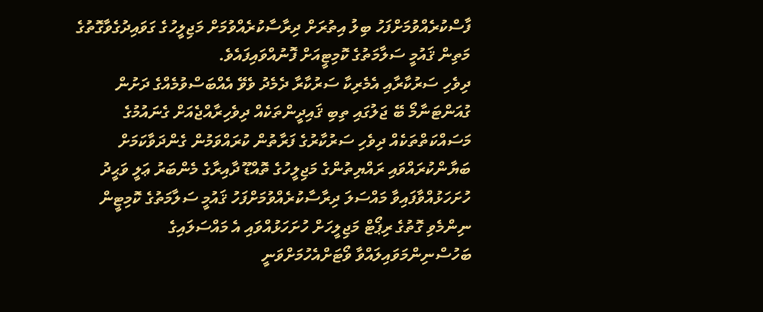ފާސްކުރެއްވުމަށްފަހު ބިލު އިތުރަށް ދިރާސާކުރެއްވުމަށް މަޖިލީހުގެ ގަވައިދުގެވާގޮތުގެ މަތިން ޤައުމީ ސަލާމަތުގެ ކޮމިޓީއަށް ފޮނުއްވައިފައެވެ.
ދިވެހި ސަރުކާރާއި އެމެރިކާ ސަރުކާރާ ދެމެދު ވެވޭ އެއްބަސްވުމެއްގެ ދަށުން ގުއަންޓަނާމޯ ބޭ ޖަލުގައި ތިބި ޤައިދީންތަކެއް ދިވެހިރާއްޖެއަށް ގެނައުމުގެ މަސައްކަތްތަކެއް ދިވެހި ސަރުކާރުގެ ފަރާތުން ކުރައްވަމުން ގެންދަވާކަމަށް ބަޔާންކުރައްވައި ރައްޔިތުންގެ މަޖިލީހުގެ ތޮއްޑޫ ދާއިރާގެ މެންބަރު ޢަލީ ވަޙީދު ހުށަހަޅުއްވާފައިވާ މައްސަލަ ދިރާސާކުރެއްވުމަށްފަހު ޤައުމީ ސަލާމަތުގެ ކޮމިޓީން ނިންމެވި ގޮތުގެ ރިޕޯޓް މަޖިލީހަށް ހުށަހަޅުއްވައި އެ މައްސަލައިގެ ބަހުސްނިންމަވައިލައްވާ ވޯޓަށްއެހުމަށްވަނީ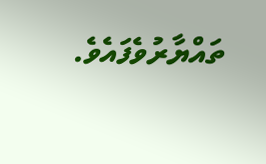ތައްޔާރުވެފައެވެ.